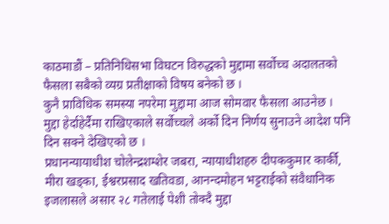काठमाडौं – प्रतिनिधिसभा विघटन विरुद्धको मुद्दामा सर्वोच्च अदालतको फैसला सबैको व्यग्र प्रतीक्षाको विषय बनेको छ ।
कुनै प्राविधिक समस्या नपरेमा मुद्दामा आज सोमवार फैसला आउनेछ ।
मुद्दा हेर्दाहेर्दैमा राखिएकाले सर्वोच्चले अर्को दिन निर्णय सुनाउने आदेश पनि दिन सक्ने देखिएको छ ।
प्रधानन्यायाधीश चोलेन्द्रशम्शेर जबरा, न्यायाधीशहरु दीपककुमार कार्की, मीरा खड्का, ईश्वरप्रसाद खतिवडा, आनन्दमोहन भट्टराईको संवैधानिक इजलासले असार २८ गतेलाई पेशी तोक्दै मुद्दा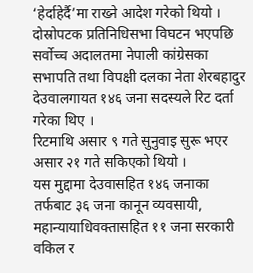‘हेर्दाहेर्दै’मा राख्ने आदेश गरेको थियो । दोस्रोपटक प्रतिनिधिसभा विघटन भएपछि सर्वोच्च अदालतमा नेपाली कांग्रेसका सभापति तथा विपक्षी दलका नेता शेरबहादुर देउवालगायत १४६ जना सदस्यले रिट दर्ता गरेका थिए ।
रिटमाथि असार ९ गते सुनुवाइ सुरू भएर असार २१ गते सकिएको थियो ।
यस मुद्दामा देउवासहित १४६ जनाका तर्फबाट ३६ जना कानून व्यवसायी, महान्यायाधिवक्तासहित ११ जना सरकारी वकिल र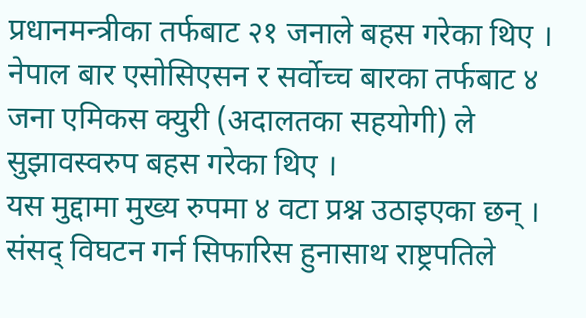प्रधानमन्त्रीका तर्फबाट २१ जनाले बहस गरेका थिए ।
नेपाल बार एसोसिएसन र सर्वोच्च बारका तर्फबाट ४ जना एमिकस क्युरी (अदालतका सहयोगी) ले सुझावस्वरुप बहस गरेका थिए ।
यस मुद्दामा मुख्य रुपमा ४ वटा प्रश्न उठाइएका छन् । संसद् विघटन गर्न सिफारिस हुनासाथ राष्ट्रपतिले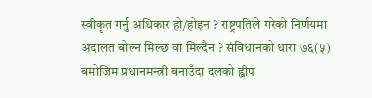स्वीकृत गर्नु अधिकार हो/होइन ? राष्ट्रपतिले गरेको निर्णयमा अदालत बोल्न मिल्छ वा मिल्दैन ? संविधानको धारा ७६(५) बमोजिम प्रधानमन्त्री बनाउँदा दलको ह्वीप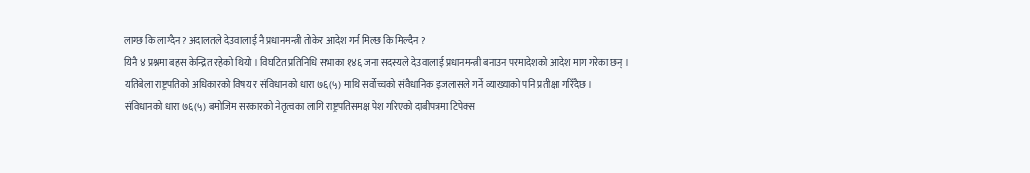लाग्छ कि लाग्दैन ? अदालतले देउवालाई नै प्रधानमन्त्री तोकेर आदेश गर्न मिल्छ कि मिल्दैन ?
यिनै ४ प्रश्नमा बहस केन्द्रित रहेको थियो । विघटित प्रतिनिधि सभाका १४६ जना सदस्यले देउवालाई प्रधानमन्त्री बनाउन परमादेशको आदेश माग गरेका छन् ।
यतिबेला राष्ट्रपतिको अधिकारको विषय र संविधानको धारा ७६(५) माथि सर्वोच्चको संवैधानिक इजलासले गर्ने व्याख्याको पनि प्रतीक्षा गरिँदैछ ।
संविधानको धारा ७६(५) बमोजिम सरकारको नेतृत्वका लागि राष्ट्रपतिसमक्ष पेश गरिएको दाबीपत्रमा टिपेक्स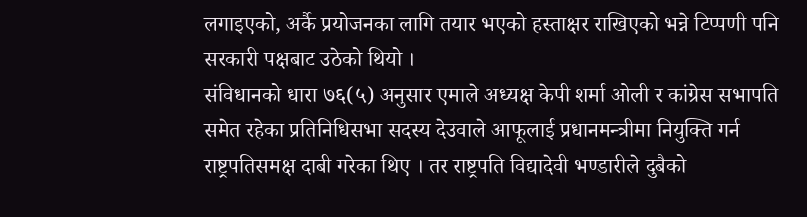लगाइएको, अर्कै प्रयोजनका लागि तयार भएको हस्ताक्षर राखिएको भन्ने टिप्पणी पनि सरकारी पक्षबाट उठेको थियो ।
संविधानको धारा ७६(५) अनुसार एमाले अध्यक्ष केपी शर्मा ओली र कांग्रेस सभापति समेत रहेका प्रतिनिधिसभा सदस्य देउवाले आफूलाई प्रधानमन्त्रीमा नियुक्ति गर्न राष्ट्रपतिसमक्ष दाबी गरेका थिए । तर राष्ट्रपति विद्यादेवी भण्डारीले दुबैको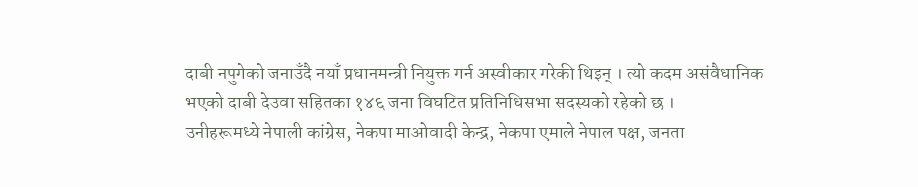दाबी नपुगेको जनाउँदै नयाँ प्रधानमन्त्री नियुक्त गर्न अस्वीकार गरेकी थिइन् । त्यो कदम असंवैधानिक भएको दाबी देउवा सहितका १४६ जना विघटित प्रतिनिधिसभा सदस्यको रहेको छ ।
उनीहरूमध्ये नेपाली कांग्रेस, नेकपा माओवादी केन्द्र, नेकपा एमाले नेपाल पक्ष, जनता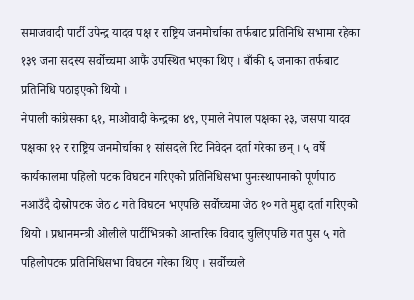समाजवादी पार्टी उपेन्द्र यादव पक्ष र राष्ट्रिय जनमोर्चाका तर्फबाट प्रतिनिधि सभामा रहेका १३९ जना सदस्य सर्वोच्चमा आफैं उपस्थित भएका थिए । बाँकी ६ जनाका तर्फबाट प्रतिनिधि पठाइएको थियो ।
नेपाली कांग्रेसका ६१, माओवादी केन्द्रका ४९, एमाले नेपाल पक्षका २३, जसपा यादव पक्षका १२ र राष्ट्रिय जनमोर्चाका १ सांसदले रिट निवेदन दर्ता गरेका छन् । ५ वर्षे कार्यकालमा पहिलो पटक विघटन गरिएको प्रतिनिधिसभा पुनःस्थापनाको पूर्णपाठ नआउँदै दोस्रोपटक जेठ ८ गते विघटन भएपछि सर्वोच्चमा जेठ १० गते मुद्दा दर्ता गरिएको थियो । प्रधानमन्त्री ओलीले पार्टीभित्रको आन्तरिक विवाद चुलिएपछि गत पुस ५ गते पहिलोपटक प्रतिनिधिसभा विघटन गरेका थिए । सर्वोच्चले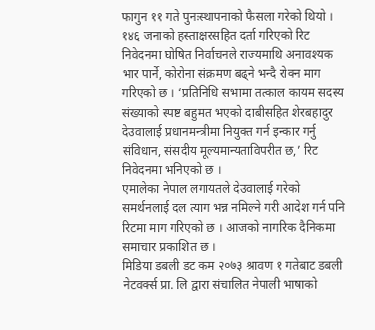फागुन ११ गते पुनःस्थापनाको फैसला गरेको थियो ।
१४६ जनाको हस्ताक्षरसहित दर्ता गरिएको रिट निवेदनमा घोषित निर्वाचनले राज्यमाथि अनावश्यक भार पार्ने, कोरोना संक्रमण बढ्ने भन्दै रोक्न माग गरिएको छ । ‘प्रतिनिधि सभामा तत्काल कायम सदस्य संख्याको स्पष्ट बहुमत भएको दाबीसहित शेरबहादुर देउवालाई प्रधानमन्त्रीमा नियुक्त गर्न इन्कार गर्नु संविधान, संसदीय मूल्यमान्यताविपरीत छ,’ रिट निवेदनमा भनिएको छ ।
एमालेका नेपाल लगायतले देउवालाई गरेको समर्थनलाई दल त्याग भन्न नमिल्ने गरी आदेश गर्न पनि रिटमा माग गरिएको छ । आजको नागरिक दैनिकमा समाचार प्रकाशित छ ।
मिडिया डबली डट कम २०७३ श्रावण १ गतेबाट डबली नेटवर्क्स प्रा. लि द्वारा संचालित नेपाली भाषाको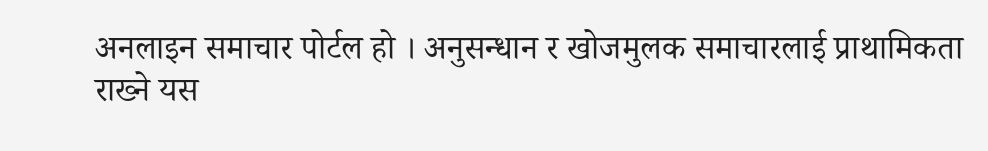अनलाइन समाचार पोर्टल हो । अनुसन्धान र खोजमुलक समाचारलाई प्राथामिकता राख्ने यस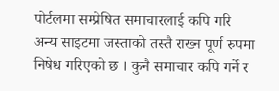पोर्टलमा सम्प्रेषित समाचारलाई कपि गरि अन्य साइटमा जस्ताको तस्तै राख्न पूर्ण रुपमा निषेध गरिएको छ । कुनै समाचार कपि गर्ने र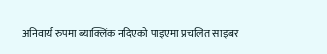अनिवार्य रुपमा ब्याक्लिंक नदिएको पाइएमा प्रचलित साइबर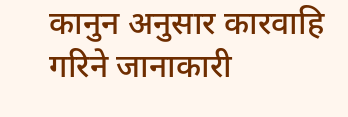कानुन अनुसार कारवाहि गरिने जानाकारी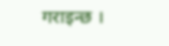गराइन्छ ।